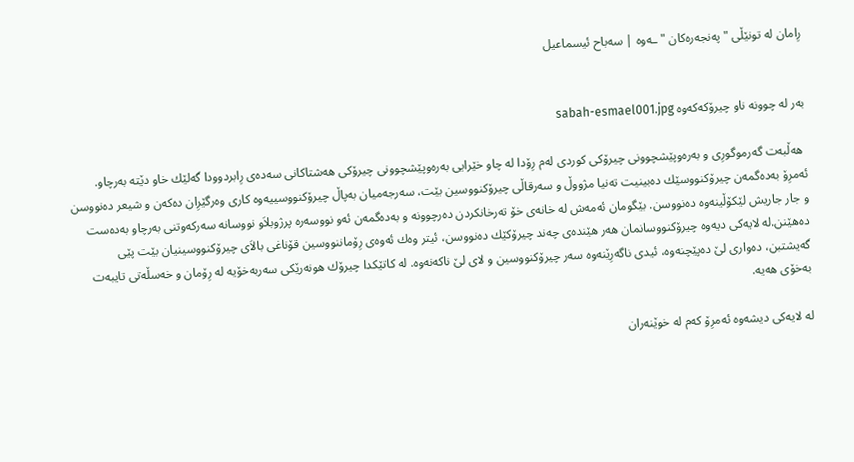رِامان له‌ تونێڵی "په‌نجه‌ره‌كان "ـه‌وه‌ | سه‌باح ئیسماعیل


به‌ر له‌ چوونه‌ ناو چیرۆكه‌كه‌وه‌ sabah-esmael001.jpg

 هه‌ڵبه‌ت گه‌رموگورِی و به‌ره‌وپێشچوونی چیرۆكی كوردی له‌م رِۆدا له‌ چاو خێرایی به‌ره‌وپێشچوونی چیرۆكی هه‌شتاكانی سه‌ده‌ی رِابردوودا گه‌لێك خاو دێته‌ به‌رچاو. ئه‌مرِۆ به‌ده‌گمه‌ن چیرۆكنووسێك ده‌بینیت ته‌نیا مژووڵ و سه‌رقاڵی چیرۆكنووسین بێت، سه‌رجه‌میان به‌پاڵ چیرۆكنووسییه‌وه‌ كاری وه‌رگێرِان ده‌كه‌ن و شیعر ده‌نووسن و جار جاریش لێكۆڵینه‌وه‌ ده‌نووسن. بێگومان ئه‌مه‌ش له‌ خانه‌ی خۆ ته‌رخانكردن ده‌رچوونه‌ و به‌ده‌گمه‌ن ئه‌و نووسه‌ره‌ پرژوبلاَو نووسانه‌ سه‌ركه‌وتنی به‌رچاو به‌ده‌ست ده‌هێنن.له‌ لایه‌كی دیه‌وه‌ چیرۆكنووسانمان هه‌ر هێنده‌ی چه‌ند چیرۆكێك ده‌نووسن، ئیتر وه‌ك ئه‌وه‌ی رِۆماننووسین قۆناغی بالاَی چیرۆكنووسینیان بێت پێی گه‌یشتبن، ده‌واری لێ ده‌پێچنه‌وه‌، ئیدی ناگه‌رِێنه‌وه‌ سه‌ر چیرۆكنووسین و لای لێ ناكه‌نه‌وه‌. له‌ كاتێكدا چیرۆك هونه‌رێكی سه‌ربه‌خۆیه‌ له‌ رِۆمان و خه‌سڵه‌تی تایبه‌ت به‌خۆی هه‌یه‌.

له‌ لایه‌كی دیشه‌وه‌ ئه‌مرِۆ كه‌م له‌ خوێنه‌ران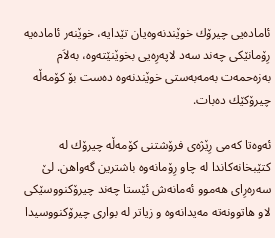ئاماده‌یی چیرۆك خوێندنه‌وه‌یان تێدایه‌، خوێنه‌ر ئاماده‌یه‌ رِۆمانێكی چه‌ند سه‌د لاپه‌رِه‌یی بخوێنێته‌وه‌، به‌لاَم به‌زه‌حمه‌ت به‌مه‌به‌ستی خوێندنه‌وه‌ ده‌ست بۆ كۆمه‌ڵه‌ چیرۆكێك ده‌بات.

ئه‌وه‌تا كه‌می رِێژه‌ی فرۆشتنی كۆمه‌ڵه‌ چیرۆك له‌ كتێبخانه‌كاندا له‌ چاو رِۆمانه‌وه‌ باشترین گه‌واهن. لێ سه‌ره‌رِای هه‌موو ئه‌مانه‌ش ئێستا چه‌ند چیرۆكنووسێكی لاو هاتوونه‌ته‌ مه‌یدانه‌وه‌ و زیاتر له‌ بواری چیرۆكنووسیدا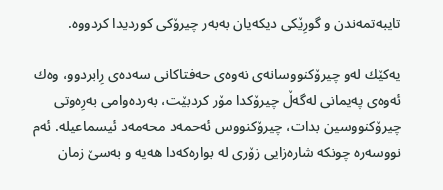تایبه‌تمه‌ندن و گورِێكی دیكه‌یان به‌به‌ر چیرۆكی كوردیدا كردووه‌.

یه‌كێك له‌و چیرۆكنووسانه‌ی نه‌وه‌ی حه‌فتاكانی سه‌ده‌ی رِابردوو، وه‌ك ئه‌وه‌ی په‌یمانی له‌گه‌ڵ چیرۆكدا مۆر كردبێت، به‌رده‌وامی به‌رِه‌وتی چیرۆكنووسین بدات، چیرۆكنووس ئه‌حمه‌د محه‌مه‌د ئیسماعیله‌. ئه‌م نووسه‌ره‌ چونكه‌ شاره‌زایی زۆری له‌ بواره‌كه‌دا هه‌یه‌ و به‌سێ زمان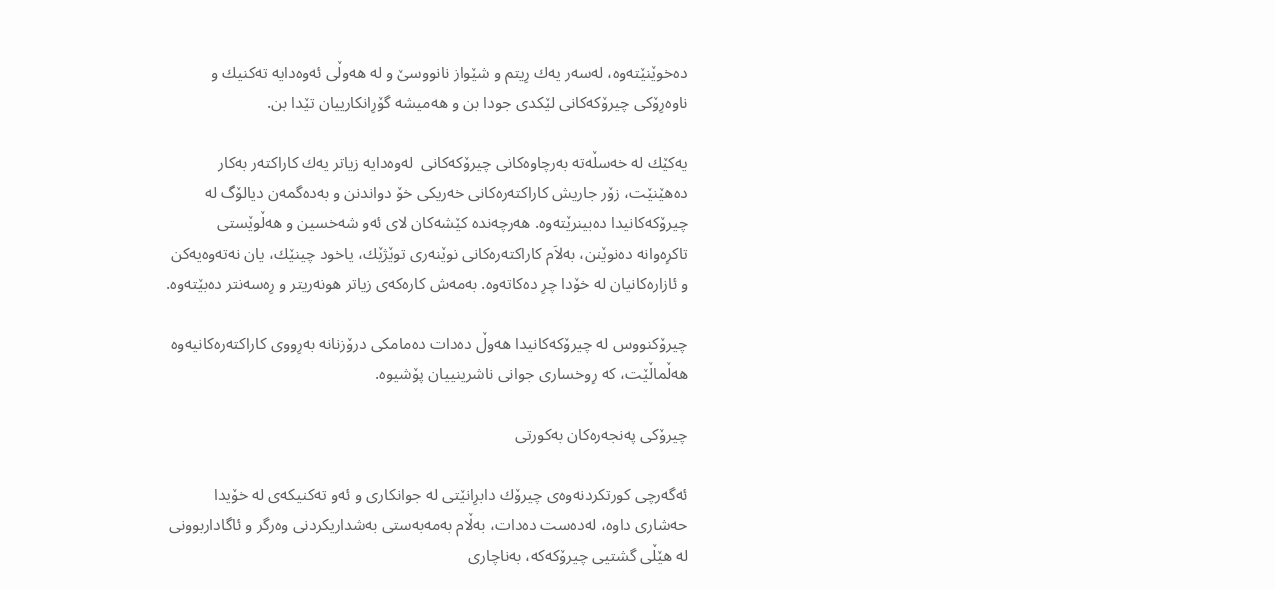ده‌خوێنێته‌وه‌، له‌سه‌ر یه‌ك رِیتم و شێواز نانووسێ و له‌ هه‌وڵی ئه‌وه‌دایه‌ ته‌كنیك و ناوه‌رِۆكی چیرۆكه‌كانی لێكدی جودا بن و هه‌میشه‌ گۆرِانكارییان تێدا بن.

یه‌كێك له‌ خه‌سڵه‌ته‌ به‌رچاوه‌كانی چیرۆكه‌كانی  له‌وه‌دایه‌ زیاتر یه‌ك كاراكته‌ر به‌كار ده‌هێنێت، زۆر جاریش كاراكته‌ره‌كانی خه‌ریكی خۆ دواندنن و به‌ده‌گمه‌ن دیالۆگ له‌ چیرۆكه‌كانیدا ده‌بینرێته‌وه‌. هه‌رچه‌نده‌ كێشه‌كان لای ئه‌و شه‌خسین و هه‌ڵوێستی تاكرِه‌وانه‌ ده‌نوێنن، به‌لاَم كاراكته‌ره‌كانی نوێنه‌ری توێژێك، یاخود چینێك، یان نه‌ته‌وه‌یه‌كن و ئازاره‌كانیان له‌ خۆدا چرِ ده‌كاته‌وه‌. به‌مه‌ش كاره‌كه‌ی زیاتر هونه‌ریتر و رِه‌سه‌نتر ده‌بێته‌وه‌.

چیرۆكنووس له‌ چیرۆكه‌كانیدا هه‌وڵ ده‌دات ده‌مامكی درۆزنانه‌ به‌رِووی كاراكته‌ره‌كانیه‌وه‌ هه‌ڵماڵێت، كه‌ رِوخساری جوانی ناشرینییان پۆشیوه‌.

چیرۆكی په‌نجه‌ره‌كان به‌كورتی

ئه‌گه‌رچی كورتكردنه‌وه‌ی چیرۆك دابرِانێتی له‌ جوانكاری و ئه‌و ته‌كنیكه‌ی له‌ خۆیدا حه‌شاری داوه‌، له‌ده‌ست ده‌دات، به‌ڵام به‌مه‌به‌ستی به‌شداریكردنی وه‌رگر و ئاگاداربوونی له‌ هێڵی گشتیی چیرۆكه‌كه‌، به‌ناچاری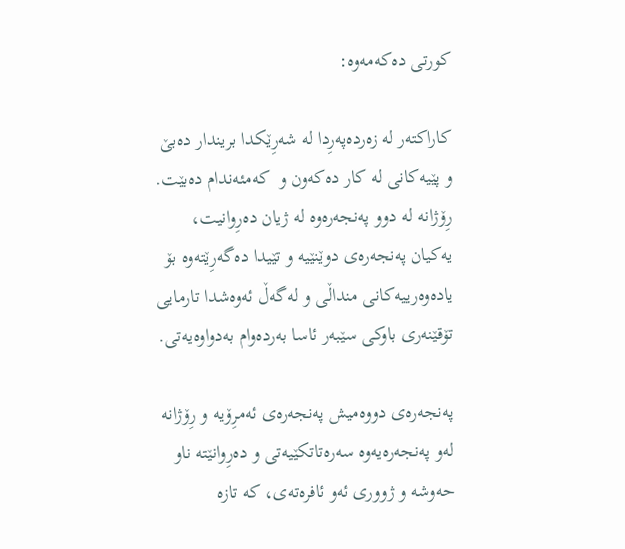كورتی ده‌كه‌مه‌وه‌:

كاراكته‌ر له‌ زه‌رده‌په‌رِدا له‌ شه‌رِێكدا بریندار ده‌بێ و پێیه‌كانی له‌ كار ده‌كه‌ون و  كه‌مئه‌ندام ده‌بێت. رِۆژانه‌ له‌ دوو په‌نجه‌ره‌وه‌ له‌ ژیان ده‌رِوانیت، یه‌كیان په‌نجه‌ره‌ی دوێنێیه‌ و تێیدا ده‌گه‌رِێته‌وه‌ بۆ یاده‌وه‌رییه‌كانی منداڵی و له‌گه‌ڵ ئه‌وه‌شدا تارمایی تۆقێنه‌ری باوكی سێبه‌ر ئاسا به‌رده‌وام به‌دواوه‌یه‌تی.

په‌نجه‌ره‌ی دووه‌میش په‌نجه‌ره‌ی ئه‌مرِۆیه‌ و رِۆژانه‌ له‌و په‌نجه‌ره‌یه‌وه‌ سه‌ره‌تاتكێیه‌تی و ده‌رِوانێته‌ ناو حه‌وشه‌ و ژووری ئه‌و ئافره‌ته‌ی، كه‌ تازه‌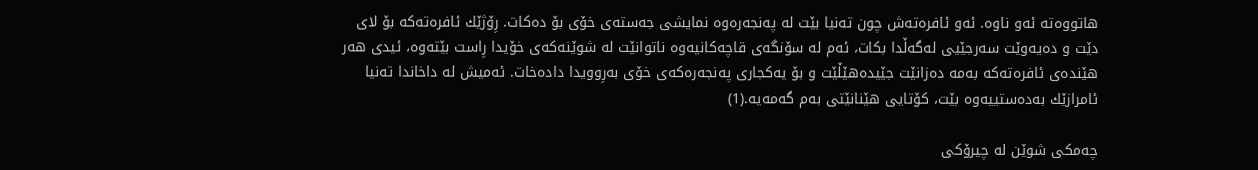هاتووه‌ته‌ ئه‌و ناوه‌. ئه‌و ئافره‌ته‌ش چون ته‌نیا بێت له‌ په‌نجه‌ره‌وه‌ نمایشی جه‌سته‌ی خۆی بۆ ده‌كات. رِۆژێك ئافره‌ته‌كه‌ بۆ لای دێت و ده‌یه‌وێت سه‌رجێیی له‌گه‌ڵدا بكات، ئه‌م له‌ سۆنگه‌ی قاچه‌كانیه‌وه‌ ناتوانێت له‌ شوێنه‌كه‌ی خۆیدا رِاست بێته‌وه‌، ئیدی هه‌ر هێنده‌ی ئافره‌ته‌كه‌ به‌مه‌ ده‌زانێت جێیده‌هێڵێت و بۆ یه‌كجاری په‌نجه‌ره‌كه‌ی خۆی به‌رِوویدا داده‌خات. ئه‌میش له‌ داخاندا ته‌نیا ئامرازێك به‌ده‌ستییه‌وه‌ بێت، كۆتایی هێنانێتی به‌م گه‌مه‌یه‌.(1)

چه‌مكی شوێن له‌ چیرۆكی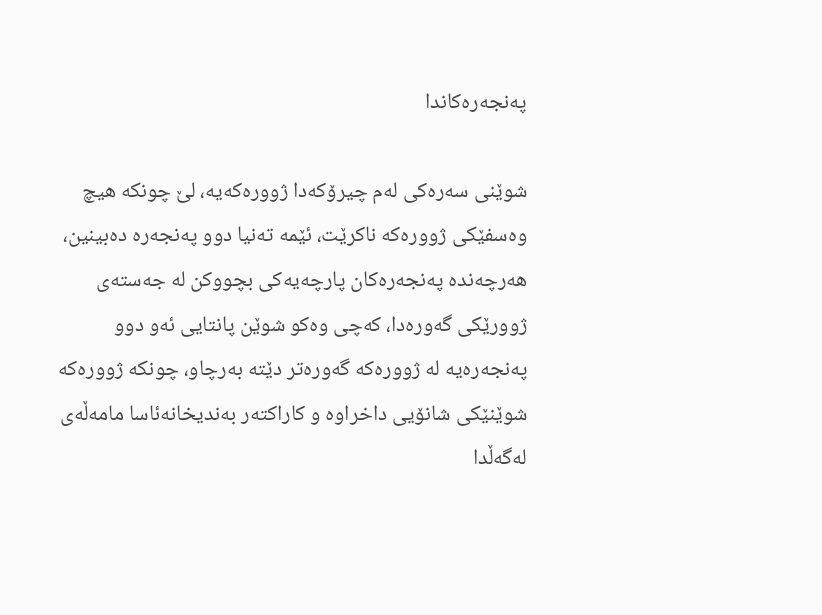په‌نجه‌ره‌كاندا

شوێنی سه‌ره‌كی له‌م چیرۆكه‌دا ژووره‌كه‌یه‌، لێ چونكه‌ هیچ وه‌سفێكی ژووره‌كه‌ ناكرێت، ئێمه‌ ته‌نیا دوو په‌نجه‌ره‌ ده‌بینین، هه‌رچه‌نده‌ په‌نجه‌ره‌كان پارچه‌یه‌كی بچووكن له‌ جه‌سته‌ی ژوورێكی گه‌وره‌دا، كه‌چی وه‌كو شوێن پانتایی ئه‌و دوو په‌نجه‌ره‌یه‌ له‌ ژووره‌كه‌ گه‌وره‌تر دێته‌ به‌رچاو، چونكه‌ ژووره‌كه‌ شوێنێكی شانۆیی داخراوه‌ و كاراكته‌ر به‌ندیخانه‌ئاسا مامه‌ڵه‌ی له‌گه‌ڵدا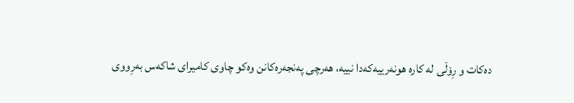ده‌كات و رِۆڵی له‌ كاره‌ هونه‌رییه‌كه‌دا نییه‌، هه‌رچی په‌نجه‌ره‌كانن وه‌كو چاوی كامیرای شاكه‌س به‌رِووی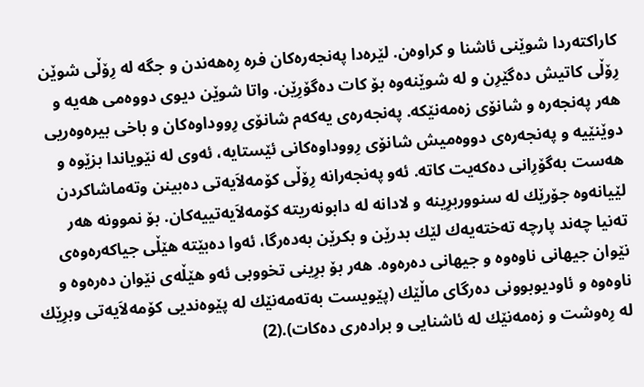كاراكته‌ردا شوێنی ئاشنا و كراوه‌ن. لێره‌دا په‌نجه‌ره‌كان فره‌ رِه‌هه‌ندن و جگه‌ له‌ رِۆڵی شوێن رِۆڵی كاتیش ده‌گێرِن و له‌ شوێنه‌وه‌ بۆ كات ده‌گۆرِێن. واتا شوێن دیوی دووه‌می هه‌یه‌ و هه‌ر په‌نجه‌ره‌ و شانۆی زه‌مه‌نێكه‌. په‌نجه‌ره‌ی یه‌كه‌م شانۆی رِووداوه‌كان و باخی بیره‌وه‌ریی دوێنێیه‌ و په‌نجه‌ره‌ی دووه‌میش شانۆی رِووداوه‌كانی ئێستایه‌، ئه‌وی له‌ نێویاندا بزێوه‌ و هه‌ست به‌گۆرِانی ده‌كه‌یت كاته‌. ئه‌و په‌نجه‌رانه‌ رِۆڵی كۆمه‌لاَیه‌تی ده‌بینن وته‌ماشاكردن لێیانه‌وه‌ جۆرێك له‌ سنووربرِینه‌ و لادانه‌ له‌ دابونه‌ریته‌ كۆمه‌لاَیه‌تییه‌كان. بۆ نموونه‌ هه‌ر ته‌نیا چه‌ند پارچه‌ ته‌خته‌یه‌ك لێك بدرێن و بكرێن به‌ده‌رگا، ئه‌وا ده‌بێته‌ هێڵی جیاكه‌ره‌وه‌ی نێوان جیهانی ناوه‌وه‌ و جیهانی ده‌ره‌وه‌. هه‌ر بۆ برِینی تخووبی ئه‌و هێڵه‌ی نێوان ده‌ره‌وه‌ و ناوه‌وه‌ و ئاودیوبوونی ده‌رگای ماڵێك (پێویست به‌ته‌مه‌نێك له‌ پێوه‌ندیی كۆمه‌لاَیه‌تی وبرِێك له‌ رِه‌وشت و زه‌مه‌نێك له‌ ئاشنایی و براده‌ری ده‌كات).(2)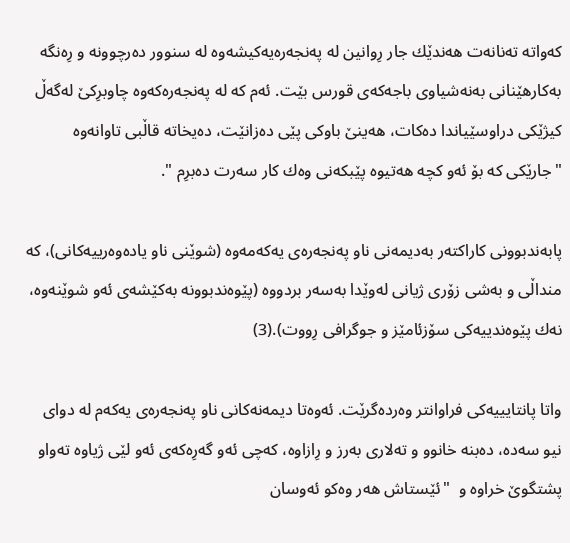كه‌واته‌ ته‌نانه‌ت هه‌ندێك جار رِوانین له‌ په‌نجه‌ره‌یه‌كیشه‌وه‌ له‌ سنوور ده‌رچوونه‌ و رِه‌نگه‌ به‌كارهێنانی به‌نه‌شیاوی باجه‌كه‌ی قورس بێت. ئه‌م كه‌ له‌ په‌نجه‌ره‌كه‌وه‌ چاوبرِكێ له‌گه‌ڵ كیژێكی دراوسێیاندا ده‌كات، هه‌ینێ باوكی پێی ده‌زانێت، ده‌یخاته‌ قاڵبی تاوانه‌وه‌  "جارێكی كه‌ بۆ ئه‌و كچه‌ هه‌تیوه‌ پێبكه‌نی وه‌ك كار سه‌رت ده‌برِم ".

پابه‌ندبوونی كاراكته‌ر به‌دیمه‌نی ناو په‌نجه‌ره‌ی یه‌كه‌مه‌وه‌ (شوێنی ناو یاده‌وه‌رییه‌كانی)، كه‌ منداڵی و به‌شی زۆری ژیانی له‌وێدا به‌سه‌ر بردووه‌ (پێوه‌ندبوونه‌ به‌كێشه‌ی ئه‌و شوێنه‌وه‌، نه‌ك پێوه‌ندییه‌كی سۆزئامێز و جوگرافی رِووت).(3)

واتا پانتایییه‌كی فراوانتر وه‌رده‌گرێت. ئه‌وه‌تا دیمه‌نه‌كانی ناو په‌نجه‌ره‌ی یه‌كه‌م له‌ دوای نیو سه‌ده‌، ده‌بنه‌ خانوو و ته‌لاری به‌رز و رِازاوه‌، كه‌چی ئه‌و گه‌رِه‌كه‌ی ئه‌و لێی ژیاوه‌ ته‌واو پشتگوێ خراوه‌ و  "ئێستاش هه‌ر وه‌كو ئه‌وسان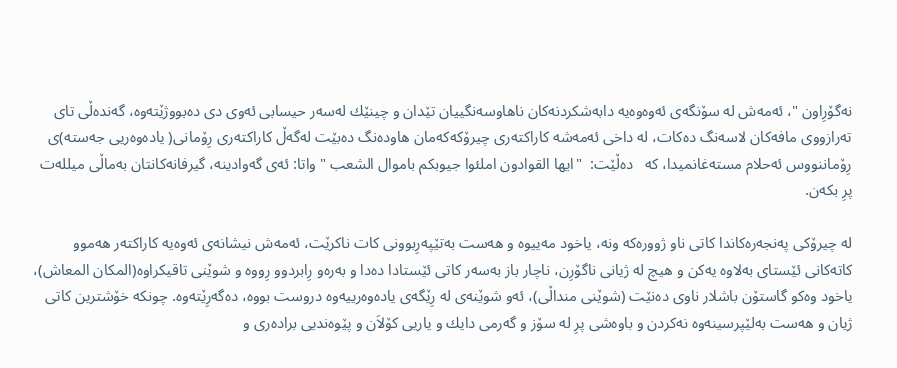نه‌گۆرِاون "، ئه‌مه‌ش له‌ سۆنگه‌ی ئه‌وه‌وه‌یه‌ دابه‌شكردنه‌كان ناهاوسه‌نگییان تێدان و چینێك له‌سه‌ر حیسابی ئه‌وی دی ده‌بووژێته‌وه‌، گه‌نده‌ڵی تای ته‌رازووی مافه‌كان لاسه‌نگ ده‌كات، له‌ داخی ئه‌مه‌شه‌ كاراكته‌ری چیرۆكه‌كه‌مان هاوده‌نگ ده‌بێت له‌گه‌ڵ كاراكته‌ری رِۆمانی( یاده‌وه‌ریی جه‌سته‌)ی رِۆماننووس ئه‌حلام مسته‌غانمیدا، كه‌   ده‌ڵێت:  "ایها القوادون املئوا جیوبكم باموال الشعب " واتا: ئه‌ی گه‌وادینه‌، گیرفانه‌كانتان به‌ماڵی میلله‌ت پرِ بكه‌ن.

له‌ چیرۆكی په‌نجه‌ره‌كاندا كاتی ناو ژووره‌كه‌ ونه‌، یاخود مه‌ییوه‌ و هه‌ست به‌تێپه‌رِبوونی كات ناكرێت، ئه‌مه‌ش نیشانه‌ی ئه‌وه‌یه‌ كاراكته‌ر هه‌موو كاته‌كانی ئێستای به‌لاوه‌ یه‌كن و هیچ له‌ ژیانی ناگۆرِن، ناچار باز به‌سه‌ر كاتی ئێستادا ده‌دا و به‌ره‌و رِابردوو رِووه‌ و شوێنی تاقیكراوه‌(المكان المعاش)، یاخود وه‌كو گاستۆن باشلار ناوی ده‌نێت (شوێنی منداڵی)، ئه‌و شوێنه‌ی له‌ رِێگه‌ی یاده‌وه‌رییه‌وه‌ دروست بووه‌، ده‌گه‌رِێته‌وه‌. چونكه‌ خۆشترین كاتی ژیان و هه‌ست به‌لێپرسینه‌وه‌ نه‌كردن و باوه‌شی پرِ له‌ سۆز و گه‌رمی دایك و یاریی كۆلاَن و پێوه‌ندیی براده‌ری و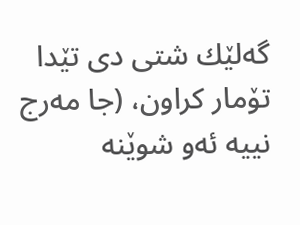گه‌لێك شتی دی تێدا تۆمار كراون، (جا مه‌رج نییه‌ ئه‌و شوێنه‌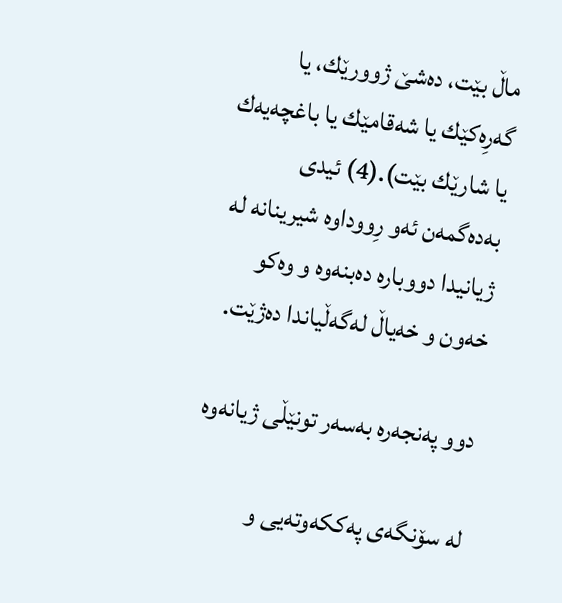ماڵ بێت، ده‌شێ ژوورێك، یا گه‌رِه‌كێك یا شه‌قامێك یا باغچه‌یه‌ك یا شارێك بێت).(4) ئیدی به‌ده‌گمه‌ن ئه‌و رِووداوه‌ شیرینانه‌ له‌ ژیانیدا دووباره‌ ده‌بنه‌وه‌ و وه‌كو خه‌ون و خه‌یاڵ له‌گه‌ڵیاندا ده‌ژێت.

دوو په‌نجه‌ره‌ به‌سه‌ر تونێڵی ژیانه‌وه‌

له‌ سۆنگه‌ی په‌ككه‌وته‌یی و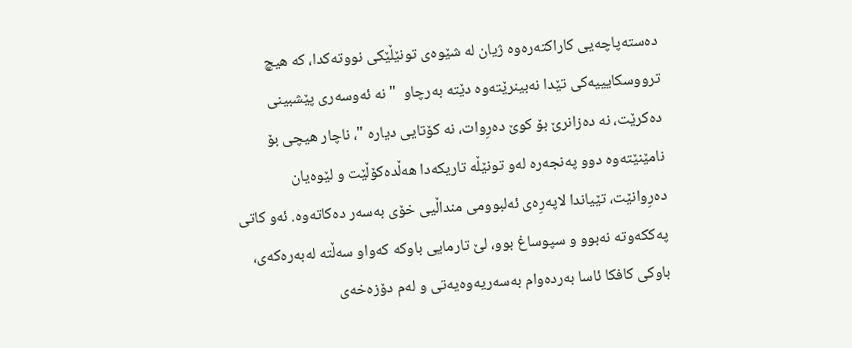ده‌سته‌پاچه‌یی كاراكته‌ره‌وه‌ ژیان له‌ شێوه‌ی تونێڵێكی نووته‌كدا، كه‌ هیچ ترووسكایییه‌كی تێدا نه‌بینرێته‌وه‌ دێته‌ به‌رچاو  "نه‌ ئه‌وسه‌ری پێشبینی ده‌كرێت، نه‌ ده‌زانرێ بۆ كوێ ده‌رِوات، نه‌ كۆتایی دیاره‌ "، ناچار هیچی بۆ نامێنێته‌وه‌ دوو په‌نجه‌ره‌ له‌و تونێڵه‌ تاریكه‌دا هه‌ڵده‌كۆڵێت و لێوه‌یان ده‌رِوانێت، تێیاندا لاپه‌رِه‌ی ئه‌لبوومی منداڵیی خۆی به‌سه‌ر ده‌كاته‌وه‌. ئه‌و كاتی په‌ككه‌وته‌ نه‌بوو و سپوساغ بوو، لێ تارمایی باوكه‌ كه‌واو سه‌ڵته‌ له‌به‌ره‌كه‌ی، باوكی كافكا ئاسا به‌رده‌وام به‌سه‌ریه‌وه‌یه‌تی و له‌م دۆزه‌خه‌ی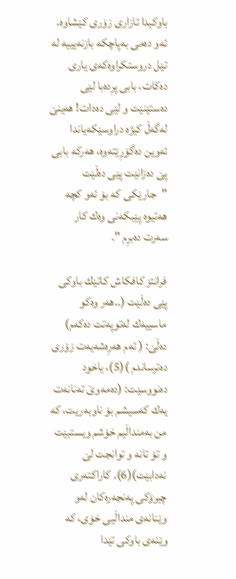باوكیدا ئازاری زۆری كێشاوه‌. ئه‌و ده‌می به‌پاچكه‌ بازنه‌یییه‌ له‌ تێل دروستكراوه‌كه‌ی یاری ده‌كات، بابی پرِده‌با لێی ده‌ستێنێت و لێی ده‌دات! هه‌ینێ له‌گه‌ڵ كیژه‌ دراوسێكه‌یاندا ئه‌وین ده‌گۆرِێته‌وه‌، هه‌ركه‌ بابی پێ ده‌زانێت پێی ده‌ڵێت  "جارێكی كه‌ بۆ ئه‌و كچه‌ هه‌تیوه‌ پێبكه‌نی وه‌ك كار سه‌رت ده‌برِم ".

فرانتز كافكاش كاتێك باوكی پێی ده‌ڵێت (..هه‌ر وه‌كو ماسییه‌ك له‌توپه‌تت ده‌كه‌م) ده‌ڵێ: ( ئه‌م هه‌رِه‌شه‌یه‌ت زۆری ده‌ترساندم )(5)، یاخود ده‌نووسێت: (ده‌مه‌وێ ته‌نانه‌ت یه‌ك كه‌سیشم بۆ ناوبه‌ریت، كه‌ من به‌منداڵیم خۆشم ویستبێت و تۆ تانه‌ و توانجت لێ نه‌دابێت)(6). كاراكته‌ری چیرۆكی په‌نجه‌ره‌كان له‌و وێنانه‌ی منداڵیی خۆی، كه‌ وێنه‌ی باوكی تێدا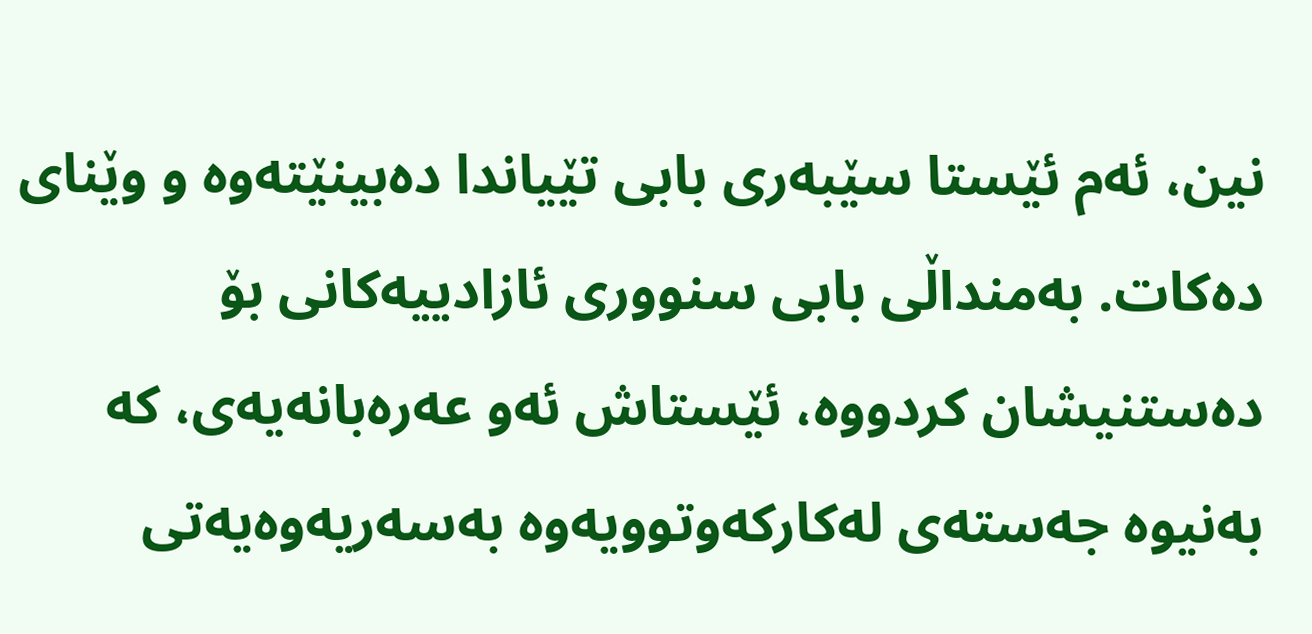نین، ئه‌م ئێستا سێبه‌ری بابی تێیاندا ده‌بینێته‌وه‌ و وێنای ده‌كات. به‌منداڵی بابی سنووری ئازادییه‌كانی بۆ ده‌ستنیشان كردووه‌، ئێستاش ئه‌و عه‌ره‌بانه‌یه‌ی، كه‌ به‌نیوه‌ جه‌سته‌ی له‌كاركه‌وتوویه‌وه‌ به‌سه‌ریه‌وه‌یه‌تی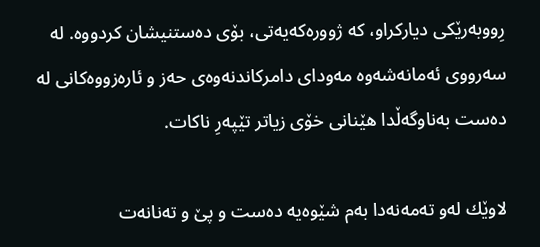رِووبه‌رێكی دیاركراو، كه‌ ژووره‌كه‌یه‌تی، بۆی ده‌ستنیشان كردووه‌. له‌ سه‌رووی ئه‌مانه‌شه‌وه‌ مه‌ودای دامركاندنه‌وه‌ی حه‌ز و ئاره‌زووه‌كانی له‌ ده‌ست به‌ناوگه‌ڵدا هێنانی خۆی زیاتر تێپه‌رِ ناكات.

لاوێك له‌و ته‌مه‌نه‌دا به‌م شێوه‌یه‌ ده‌ست و پێ و ته‌نانه‌ت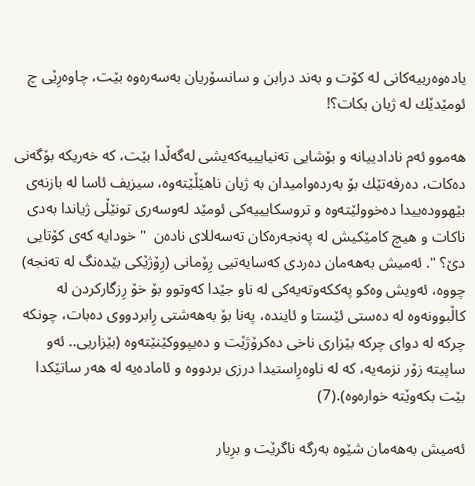یاده‌وه‌رییه‌كانی له‌ كۆت و به‌ند درابن و سانسۆریان به‌سه‌ره‌وه‌ بێت، چاوه‌رِێی چ ئومێدێك له‌ ژیان بكات؟!

هه‌موو ئه‌م نادادییانه‌ و بۆشایی ته‌نیایییه‌كه‌یشی له‌گه‌ڵدا بێت، كه‌ خه‌ریكه‌ بۆگه‌نی ده‌كات، ده‌رفه‌تێك بۆ به‌رده‌وامیدان به‌ ژیان ناهێڵێته‌وه‌، سیزیف ئاسا له‌ بازنه‌ی بێهووده‌ییدا ده‌خوولێته‌وه‌ و تروسكایییه‌كی ئومێد له‌وسه‌ری تونێڵی ژیاندا به‌دی ناكات و هیچ كامێكیش له‌ په‌نجه‌ره‌كان ته‌سه‌للای ناده‌ن  "خودایه‌ كه‌ی كۆتایی دێ؟ ". ئه‌میش به‌هه‌مان ده‌ردی كه‌سایه‌تیی رِۆمانی (رِۆژێكی بێده‌نگ له‌ ته‌نجه‌) چووه‌، ئه‌ویش وه‌كو په‌ككه‌وته‌یه‌كی له‌ ناو جێدا كه‌وتوو بۆ خۆ رِزگاركردن له‌ كاڵبوونه‌وه‌ له‌ ده‌ستی ئێستا و ئاینده‌، په‌نا بۆ به‌هه‌شتی رِابردووی ده‌بات، چونكه‌ چركه‌ له‌ دوای چركه‌ بێزاری ناخی ده‌كرۆژێت و ده‌یپووكێنێته‌وه‌ (بێزاریی.. ئه‌و ساپیته‌ زۆر نزمه‌یه‌، كه‌ له‌ ناوه‌رِاستیدا درزی بردووه‌ و ئاماده‌یه‌ له‌ هه‌ر ساتێكدا بێت بكه‌وێته‌ خواره‌وه‌).(7)

ئه‌میش به‌هه‌مان شێوه‌ به‌رگه‌ ناگرێت و برِیار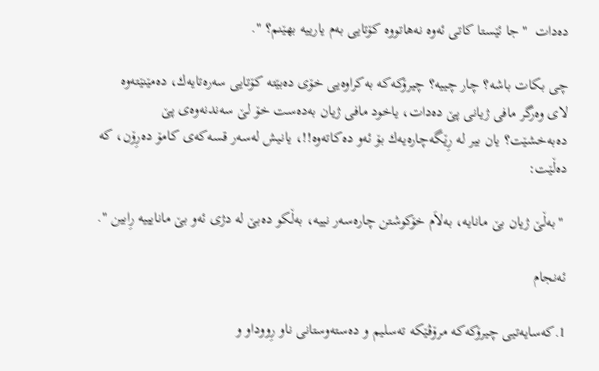ده‌دات  "جا ئێستا كاتی ئه‌وه‌ نه‌هاتووه‌ كۆتایی به‌م یارییه‌ بهێنم؟ ".

چی بكات باشه‌؟ چار چییه‌؟ چیرۆكه‌كه‌ به‌كراوه‌یی خۆی ده‌بێته‌ كۆتایی سه‌ره‌تایه‌ك، ده‌مێنێته‌وه‌ لای وه‌رگر مافی ژیانی پێ ده‌دات، یاخود مافی ژیان به‌ده‌ست خۆ لێ سه‌ندنه‌وه‌ی پێ ده‌به‌خشێت؟ یان بیر له‌ رِێگه‌چاره‌یه‌ك بۆ ئه‌و ده‌كاته‌وه‌!!، یانیش له‌سه‌ر قسه‌كه‌ی كامۆ ده‌رِۆن، كه‌ ده‌ڵێت:

 "به‌ڵێ ژیان بێ مانایه‌، به‌لاَم خۆكوشتن چاره‌سه‌ر نییه‌، به‌ڵكو ده‌بێ له‌ دژی ئه‌و بێ مانایییه‌ رِابین ".

ئه‌نجام

1.كه‌سایه‌تیی چیرۆكه‌كه‌ مرۆڤێكه‌ ته‌سلیم و ده‌سته‌وستانی ناو رِووداو و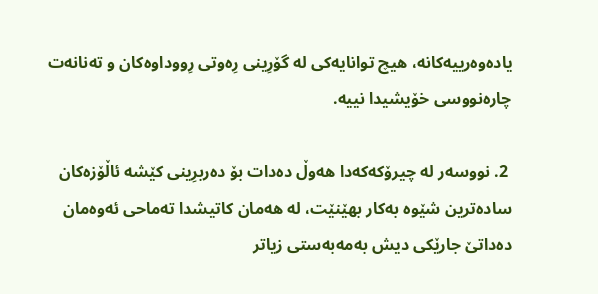یاده‌وه‌رییه‌كانه‌، هیچ توانایه‌كی له‌ گۆرِینی رِه‌وتی رِووداوه‌كان و ته‌نانه‌ت چاره‌نووسی خۆیشیدا نییه‌.

 2. نووسه‌ر له‌ چیرۆكه‌كه‌دا هه‌وڵ ده‌دات بۆ ده‌ربرِینی كێشه‌ ئاڵۆزه‌كان ساده‌ترین شێوه‌ به‌كار بهێنێت، له‌ هه‌مان كاتیشدا ته‌ماحی ئه‌وه‌مان ده‌داتێ جارێكی دیش به‌مه‌به‌ستی زیاتر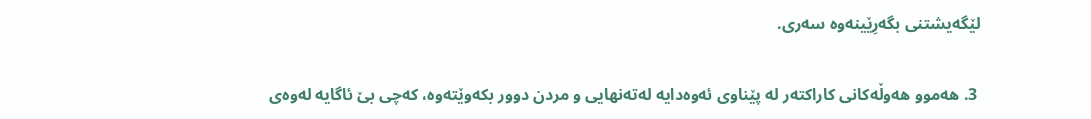لێگه‌یشتنی بگه‌رِێینه‌وه‌ سه‌ری.

 3. هه‌موو هه‌وڵه‌كانی كاراكته‌ر له‌ پێناوی ئه‌وه‌دایه‌ له‌ته‌نهایی و مردن دوور بكه‌وێته‌وه‌، كه‌چی بێ ئاگایه‌ له‌وه‌ی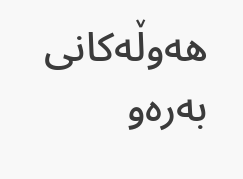هه‌وڵه‌كانی به‌ره‌و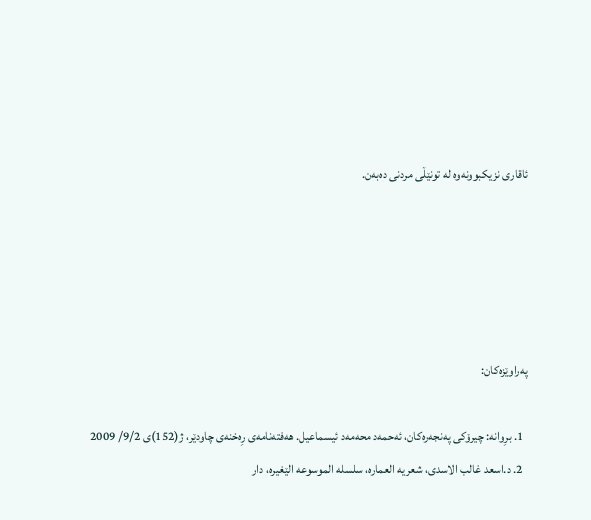ئاقاری نزیكبوونه‌وه‌ له‌ تونێڵی مردنی ده‌به‌ن.





په‌راوێزه‌كان:

  1. برِوانه‌: چیرۆكی په‌نجه‌ره‌كان، ئه‌حمه‌د محه‌مه‌د ئیسماعیل. هه‌فته‌نامه‌ی رِه‌خنه‌ی چاودێر، ژ(152)ی 9/2/ 2009
  2. د.اسعد غالب الاسدی، شعریه‌ العماره‌، سلسله‌ الموسوعه‌ الێغیره‌، دار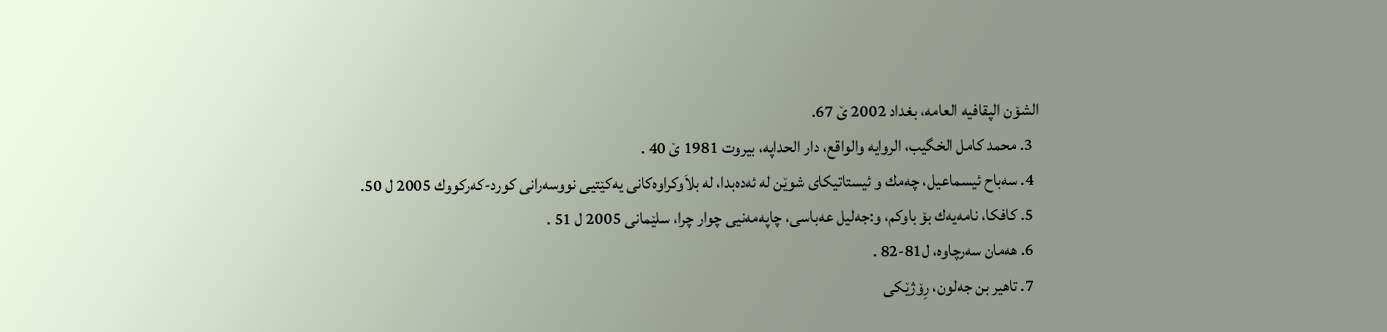الشۆن الپقافیه‌ العامه‌، بغداد 2002 ێ 67.
  3. محمد كامل الخگیب، الروایه‌ والواقع، دار الحداپه‌، بیروت 1981 ێ 40 .
  4. سه‌باح ئیسماعیل، چه‌مك و ئیستاتیكای شوێن له‌ ئه‌ده‌بدا، له‌ بلاَوكراوه‌كانی یه‌كێتیی نووسه‌رانی كورد-كه‌ركووك 2005 ل 50.
  5. كافكا، نامه‌یه‌ك بۆ باوكم، و:جه‌لیل عه‌باسی، چاپه‌مه‌نیی چوار چرا، سلێمانی 2005 ل 51 .
  6. هه‌مان سه‌رچاوه‌، ل81-82 .
  7. تاهیر بن جه‌لون، رِۆژێكی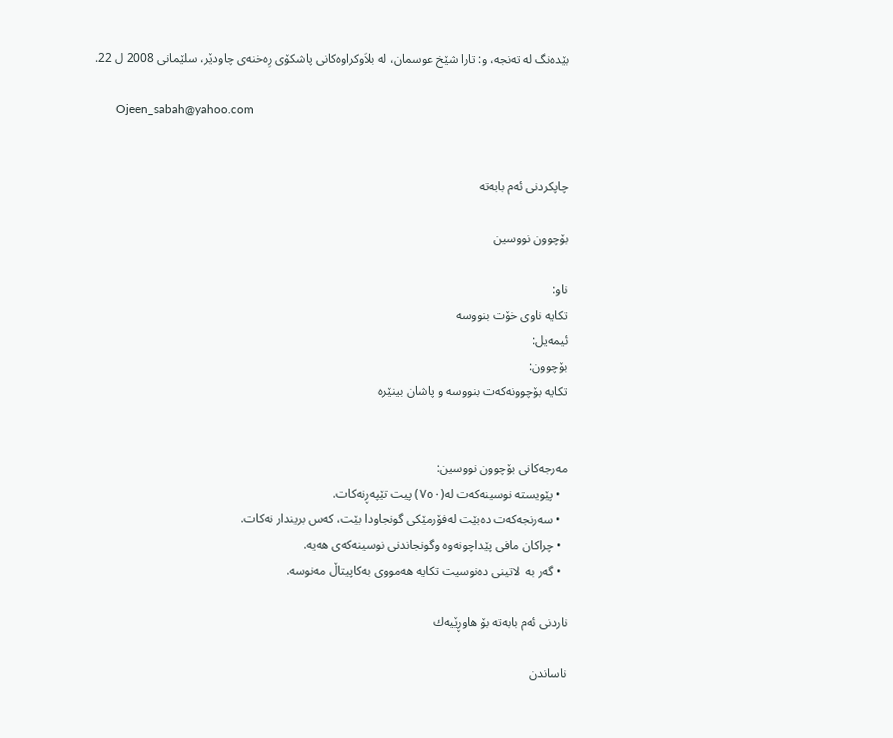بێده‌نگ له‌ ته‌نجه‌، و: تارا شێخ عوسمان، له‌ بلاَوكراوه‌كانی پاشكۆی رِه‌خنه‌ی چاودێر، سلێمانی 2008 ل 22.

       Ojeen_sabah@yahoo.com


چاپكردنی ئه‌م بابه‌ته‌

بۆچوون نووسین

ناو:
تكایه‌ ناوی خۆت بنووسه‌
ئیمه‌یل:
بۆچوون:
تكایه‌ بۆچوونه‌كه‌ت بنووسه‌ و پاشان بینێره‌


مه‌رجه‌كانی بۆچوون نووسین:
  • پێویسته‌ نوسینه‌که‌ت له‌(٧٥٠) پیت تێپه‌ڕنه‌کات.
  • سه‌رنجه‌كه‌ت ده‌بێت له‌فۆرمێكی گونجاو‌دا بێت، كه‌س بریندار نه‌كات.
  • چراكان ‌مافی پێداچونه‌وه‌ وگونجاندنی نوسینه‌که‌ی هه‌یه.
  • گه‌ر به‌  لاتینی ده‌نوسیت تكایه‌ هه‌مووی به‌كاپیتاڵ مه‌نوسه‌.

ناردنی ئه‌م بابه‌ته‌ بۆ هاوڕێیه‌ك

ناساندن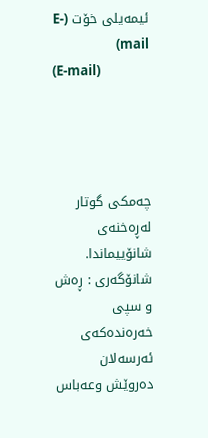ئیمه‌یلی خۆت (E-mail)
(E-mail)




چەمكى گوتار لەڕەخنەى شانۆییماندا.
شانۆگه‌ری : ڕه‌ش و سپی
خه‌ره‌نده‌که‌ی ئه‌رسه‌لان ده‌روێش وعه‌باس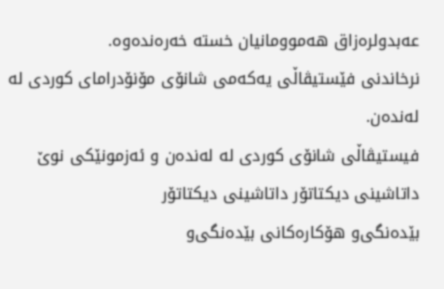عه‌بدولره‌زاق هه‌موومانیان خسته‌ خه‌ره‌نده‌وه‌.
نرخاندنی فێستیڤاڵی یه‌که‌می شانۆی مۆنۆدرامای کوردی له‌ له‌نده‌ن.
فیستیڤاڵی شانۆی کوردی له‌ له‌نده‌ن و ئه‌زمونێکی نوێ
داتاشینى دیکتاتۆر داتاشینى دیکتاتۆر
بێده‌نگی‌‌و هۆكاره‌كانی بێده‌نگی‌‌و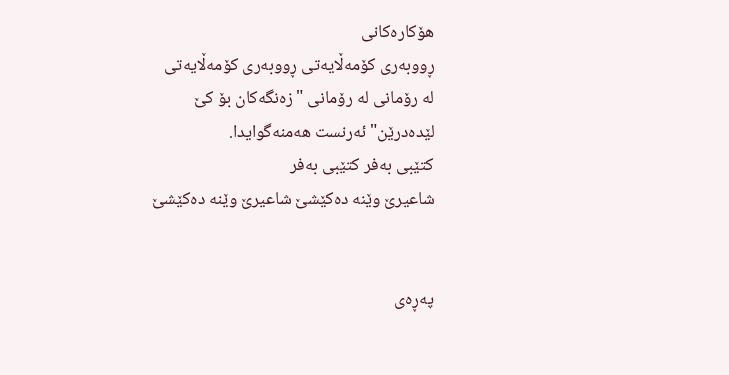هۆكاره‌كانی
ڕووبەری کۆمەڵایەتی ڕووبەری کۆمەڵایەتی
له‌ رۆمانی‌ له‌ رۆمانی‌ "زه‌نگه‌كان بۆ كێ‌ لێده‌درێن" ئه‌رنست هه‌منه‌گوایدا.
کتێبی به‌فر کتێبی به‌فر
شاعیرێ وێنه‌ ده‌کێشێ شاعیرێ وێنه‌ ده‌کێشێ


په‌ڕه‌ی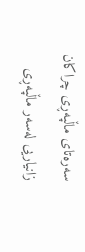سه‌ره‌تای ماڵپه‌ڕی چراكان زانیاریی له‌سه‌ر ماڵپه‌ڕی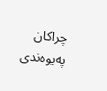چراكان په‌یوه‌ندی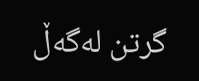گرتن له‌گه‌ڵ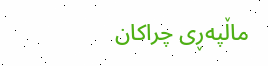ماڵپه‌ڕی چراكان